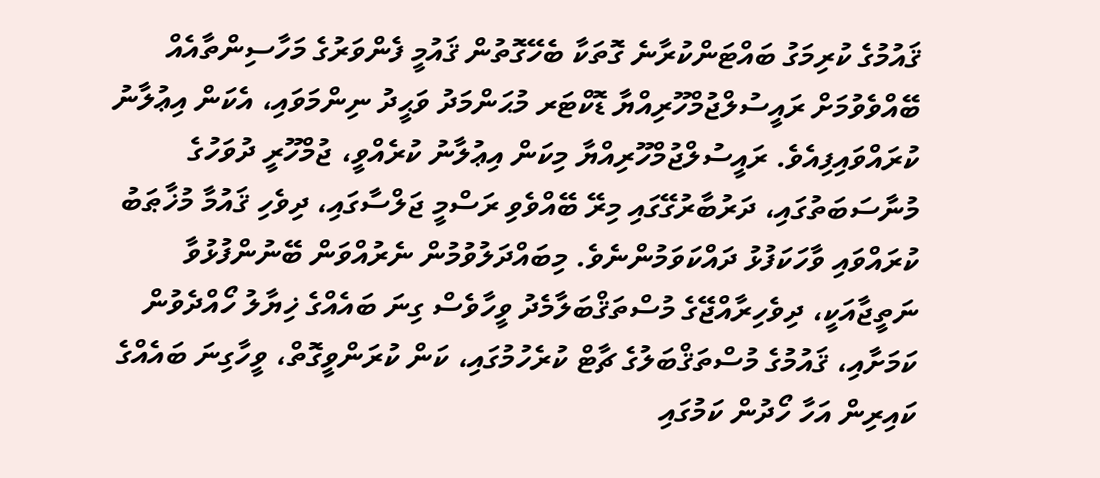ޤައުމުގެ ކުރިމަގު ބައްޓަންކުރާނެ ގޮތަކާ ބެހޭގޮތުން ޤައުމީ ފެންވަރުގެ މަހާސިންތާއެއް ބޭއްވެވުމަށް ރައީސުލްޖުމްހޫރިއްޔާ ޑޮކްޓަރ މުޙަންމަދު ވަޙީދު ނިންމަވައި، އެކަން އިޢުލާނު ކުރައްވައިފިއެވެ. ރައީސުލްޖުމްހޫރިއްޔާ މިކަން އިޢުލާނު ކުރެއްވީ، ޖުމްހޫރީ ދުވަހުގެ މުނާސަބަތުގައި، ދަރުބާރުގޭގައި މިރޭ ބޭއްވެވި ރަސްމީ ޖަލްސާގައި، ދިވެހި ޤައުމާ މުޚާޠަބު ކުރައްވައި ވާހަކަފުޅު ދައްކަވަމުންނެވެ. މިބައްދަލުވުމުން ނެރުއްވަން ބޭނުންފުޅުވާ ނަތީޖާއަކީ، ދިވެހިރާއްޖޭގެ މުސްތަޤްބަލާމެދު ވީހާވެސް ގިނަ ބައެއްގެ ޚިޔާލު ހޯއްދެވުން ކަމަށާއި، ޤައުމުގެ މުސްތަޤްބަލުގެ ޗާޓް ކުރެހުމުގައި، ކަން ކުރަންވީގޮތް، ވީހާގިނަ ބައެއްގެ ކައިރިން އަހާ ހޯދުން ކަމުގައި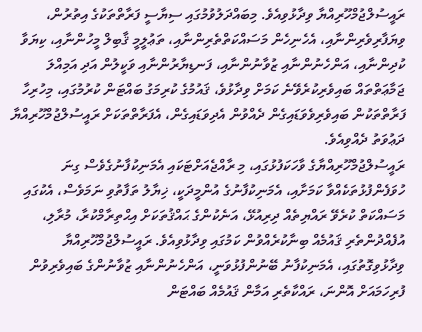ރައީސުލްޖުމްހޫރިއްޔާ ވިދާޅުވިއެވެ. މިބައްދަލުވުމުގައި ސިޔާސީ ފަރާތްތަކުގެ އިތުރުން، ވިޔަފާރިވެރިންނާއި، އެހެނިހެން މަސައްކަތްތެރިންނާއި، ތަޢުލީމީ ޤާބިލް މީހުންނާއި، ކިޔަވާ ކުދިންނާއި، އަންހެނުންނާއި ޒުވާނުންނާއި، ފަނޑިޔާރުންނާއި ވަކީލުން އަދި އަމިއްލަ ޖަމާޢަތްތައް ބައިވެރިކުރެވޭނެ ކަމަށް ވިދާޅުވެ، ޤައުމުގެ ކުރިމަގު ބައްޓަން ކުރުމުގައި، މިހުރިހާ ފަރާތްތަކުން ބައިވެރިވެވަޑައިގެން ދެއްވުން އެދިވަޑައިގެން، އެފަރާތްތަކަށް ރައީސުލްޖުމްހޫރިއްޔާ ދަޢުވަތު ދެއްވިއެވެ.
ރައީސުލްޖުމްހޫރިއްޔާގެ ވާހަކަފުޅުގައި، މި ރާއްޖެއަށްޓަކައި އެމަނިކުފާނުގެވެސް ގިނަ ހުވަފެންފުޅުތަކެއްވާ ކަމަށާއި، އެމަނިކުފާނުގެ އުންމީދަކީ، ޚިޔާލު ތަފާތުވި ނަމަވެސް، އެކުގައި މަސައްކަތް ކުރެވޭ ރައްޔިތެއް ދިރިއުޅޭ، އަނެކުންގެ ޙައްޤުތަކަށް އިޙްތިރާމްކުރާ، މުރާލި، އުފެއްދުންތެރި ޤައުމެއް ބިނާކުރެއްވުން ކަމުގައި ވިދާޅުވިއެވެ. ރައީސުލްޖުމްހޫރިއްޔާ ވިދާޅުވިގޮތުގައި، އެމަނިކުފާނު ބޭނުންފުޅުވަނީ، އަންހެނުންނާއި ޒުވާނުންގެ ބައިވެރިވުން ފުރިހަމައަށް އޮންނަ، ރައްކާތެރި އަމާން ޤައުމެއް ބައްޓަން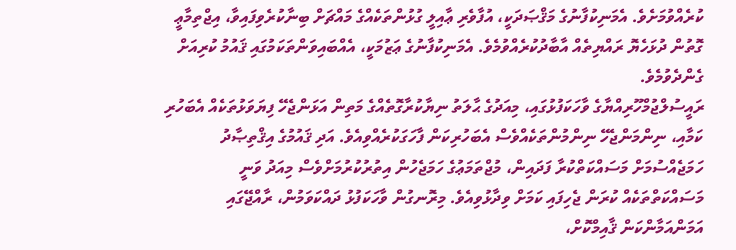ކުރެއްވުމަށެވެ. އެމަނިކުފާނުގެ މަޤްޞަދަކީ، އުފާވެރި ޢާއިލީ ގުޅުންތަކެއްގެ މައްޗަށް ބިނާކުރެވިފައިވާ، އިޖްތިމާޢީ ގޮތުން ދުޅަހެޔޮ ރައްޔިތެއް އާބާދުކުރެއްވުމެވެ. އެމަނިކުފާނުގެ ޢަޒުމަކީ، އެއްބައިވަންތަކަމުގައި ޤައުމު ކުރިއަށް ގެންދެވުމެވެ.
ރައީސުލްޖުމްހޫރިއްޔާގެ ވާހަކަފުޅުގައި، މިއަދުގެ ޙާލަތު ނިޔާކުރާގޮތެއްގެ މަތިން އަޅަންޖެހޭ ފިޔަވަޅުތަކެއް އެބަހުރި ކަމާއި، ނިންމަންޖެހޭ ނިންމުންތަކެއްވެސް އެބަހުރިކަން ފާހަގަކުރެއްވިއެވެ. އަދި ޤައުމުގެ އިޤްތިޞާދު ހަމަޖެއްސުމަށް މަސައްކަތްކުރާ ފަދައިން، މުޖްތަމަޢުގެ ހަމަޖެހުން އިތުރުކުރުމަށްވެސް މިއަދު ވަނީ މަސައްކަތްތަކެއް ކުރަން ޖެހިފައި ކަމަށް ވިދާޅުވިއެވެ. މިރޮނގުން ވާހަކަފުޅު ދައްކަވަމުން، ރާއްޖޭގައި އަމަންއަމާންކަން ޤާއިމްކޮށް،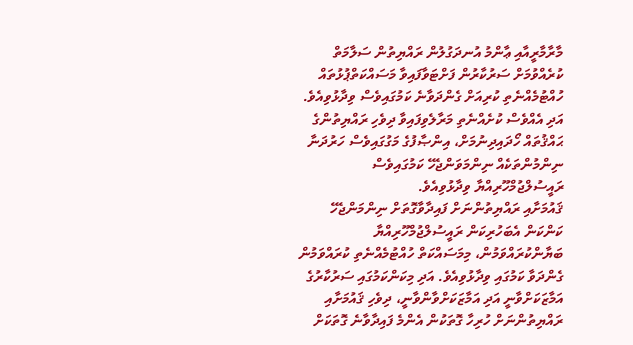މާރާމާރީއާއި ޢާންމު އުނދަގުލުން ރައްޔިތުން ސަލާމަތް ކުރެއްވުމަށް ސަރުކާރުން ފަށްޓަވާފައިވާ މަސައްކަތްޕުޅުތައް ހުއްޓުމެއްނެތި ކުރިއަށް ގެންދަވާނެ ކަމުގައިވެސް ވިދާޅުވިއެވެ. އަދި އެއްވެސް ކުށެއްނެތި މަރާލެވިފައިވާ ދިވެހި ރައްޔިތުންގެ ޙައްޤުތައް ހޯދައިދިނުމަށް، އިންޞާފުގެ މަގުގައިވެސް ހަރުދަނާ ނިންމުންތަކެއް ނިންމަވަންޖެހޭ ކަމުގައިވެސް ރައީސުލްޖުމްހޫރިއްޔާ ވިދާޅުވިއެވެ.
ޤައުމަށާއި ރައްޔިތުންނަށް ފައިދާވާގޮތަށް ނިންމަންޖެހޭ ކަންކަން އެބަހުރިކަން ރައީސުލްޖުމްހޫރިއްޔާ ބަޔާންކުރައްވަމުން، މިމަސައްކަތް ހުއްޓުމެއްނެތި ކުރައްވަމުން ގެންދަވާ ކަމުގައި ވިދާޅުވިއެވެ. އަދި މިކަންކަމުގައި ސަރުކާރުގެ އަމާޒަކަށްވާނީ އަދި އަމާޒަކަށްވާންވާނީ، ދިވެހި ޤައުމަށާއި ރައްޔިތުންނަށް ހުރިހާ ގޮތަކުން އެންމެ ފައިދާވާނެ ގޮތަކަށް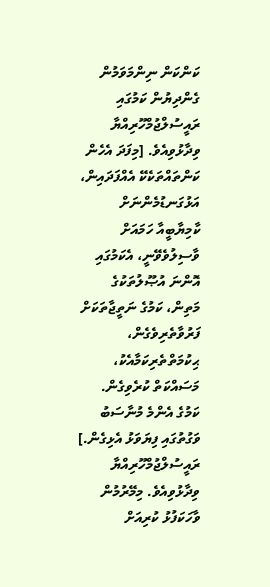ކަންކަން ނިންމަވަމުން ގެންދިޔުން ކަމުގައި ރައީސުލްޖުމްހޫރިއްޔާ ވިދާޅުވިއެވެ. [މިފަދަ އެހެން ކަންތައްތަކެކޭ އެއްފަދައިން، އަޅުގަނޑުމެންނަށް ކާމިޔާބީއާ ހަމައަށް ވާސިލުވެވޭނީ، އެކަމުގައި އޮންނަ އުޞޫލުތަކުގެ މަތިން، ކަމުގެ ނަތީޖާތަކަށް ފަރުވާތެރިވެގެން، ޙިކުމަތްތެރިކަމާއެކު، މަސައްކަތް ކުރެވިގެން. ކަމުގެ އެންމެ މުނާސަބު ވަގުތުގައި ފިޔަވަޅު އެޅިގެން.] ރައީސުލްޖުމްހޫރިއްޔާ ވިދާޅުވިއެވެ. މިމޭރުމުން ވާހަކަފުޅު ކުރިއަށް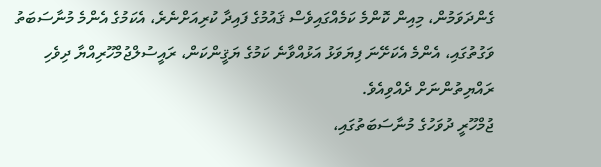ގެންދަވަމުން، މިއިން ކޮންމެ ކަމެއްގައިވެސް ޤައުމުގެ ފައިދާ ކުރިއަށްނެރެ، އެކަމުގެ އެންމެ މުނާސަބަތު ވަގުތުގައި، އެންމެ އެކަށޭނަ ފިޔަވަޅު އަޅުއްވާނެ ކަމުގެ ޔަޤީންކަން، ރައީސުލްޖުމްހޫރިއްޔާ ދިވެހި ރައްޔިތުންނަށް ދެއްވިއެވެ.
ޖުމްހޫރީ ދުވަހުގެ މުނާސަބަތުގައި،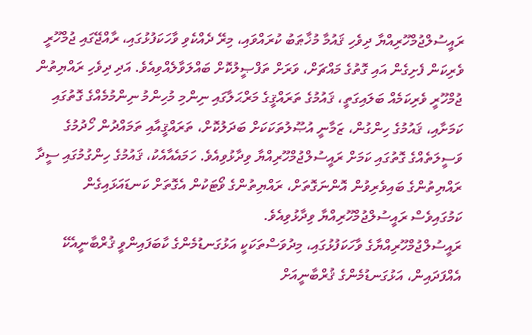ރައީސުލްޖުމްހޫރިއްޔާ ދިވެހި ޤައުމާ މުޚާޠަބު ކުރައްވައި، މިރޭ ދެއްކެވި ވާހަކަފުޅުގައި، ރާއްޖޭގައި ޖުމްހޫރީ ވެރިކަން ފެށިގެން އައި ގޮތުގެ މައްޗަށް، ވަރަށް ތަފްޞީލުކޮށް ބައްލަވާލެއްވިއެވެ. އަދި ދިވެހި ރައްޔިތުން ޖުމްހޫރީ ވެރިކަމެއް ބަލައިގަތީ، ޤައުމުގެ ތަރައްޤީގެ މަރްޙަލާގައި ނިންމި މުހިންމު ނިންމުމެއްގެ ގޮތުގައި ކަމަށާއި، ޤައުމުގެ ހިންގުން، ޒަމާނީ އުޞޫލުތަކަކަށް ބަދަލުކޮށް، ތަރައްޤީއާއި ތަމައްދުން ހޯދުމުގެ ވަސީލަތެއްގެ ގޮތުގައި ކަމަށް ރައީސުލްޖުމްހޫރިއްޔާ ވިދާޅުވިއެވެ. ހަމައެއާއެކު، ޤައުމުގެ ހިންގުމުގައި ސީދާ ރައްޔިތުންގެ ބައިވެރިވުން އޮންނަގޮތަށް، ރައްޔިތުންގެ ވޯޓަކުން އެގޮތަށް ކަނޑައަޅައިގެން ކަމުގައިވެސް ރައީސުލްޖުމްހޫރިއްޔާ ވިދާޅުވިއެވެ.
ރައީސުލްޖުމްހޫރިއްޔާގެ ވާހަކަފުޅުގައި، މިދުވަސްތަކަކީ އަޅުގަނޑުމެންގެ ކާބަފައިންވީ ޤުރްބާނީއެކޭ އެއްފަދައިން، އަޅުގަނޑުމެންގެ ޤުރްބާނީއަށް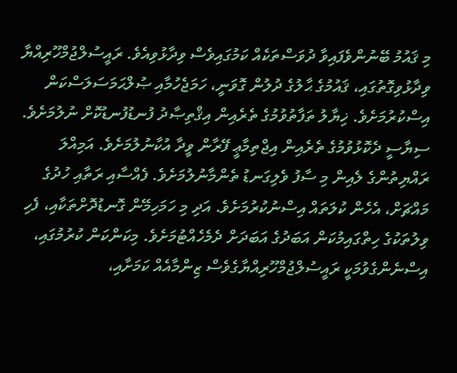މި ޤައުމު ބޭނުންވެފައިވާ ދުވަސްތަކެއް ކަމުގައިވެސް ވިދާޅުވިއެވެ. ރައީސުލްޖުމްހޫރިއްޔާ ވިދާޅުވިގޮތުގައި، ޤައުމުގެ ޙާލުގެ ދުލުން ގޮވަނީ، ހަމަޖެހުމާއި ޞުލްޙަމަސަލަސްކަން އިސްކުރުމަށެވެ. ޚިޔާލު ތަފާތުވުމުގެ ތެރެއިން އިޤްތިޞާދު ފުނޑުފުނޑުކޮށް ނުލުމަށެވެ. ސިޔާސީ ދެކޮޅުވުމުގެ ތެރެއިން އިޖްތިމާޢީ ފޭރާން ވީދާ އުކާނުލުމަށެވެ. އަމިއްލަ ރައްޔިތުންގެ ލެއިން މި ސާފު ވެލިގަނޑު ތެންމާނުލުމަށެވެ. ފެއްސާއި ރަތާއި ހުދުގެ މައްޗަށް، އެހެން ކުލަތައް އިސްނުކުރުމަށެވެ. އަދި މި ހަމަހިމޭން ގޮނޑުދޮށްތަކާއި، ފެހި ވިލުތަކުގެ ހިތްގައިމުކަން އަބަދުގެ އަބަދަށް ދެމެހެއްޓުމަށެވެ. މިކަންކަން ކުރުމުގައި، އިސްނެންގެވުމަކީ ރައީސުލްޖުމްހޫރިއްޔާގެވެސް ޒިންމާއެއް ކަމަށާއި،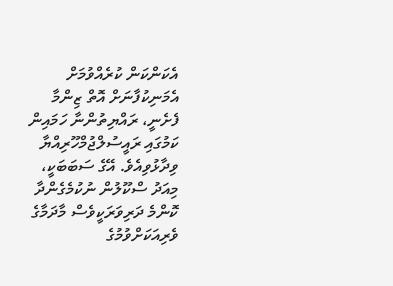އެކަންކަން ކުރެއްވުމަށް އެމަނިކުފާނަށް އޮތް ޒިންމާ ފެށެނީ، ރައްޔިތުންނާ ހަމައިން ކަމުގައި ރައީސުލްޖުމްހޫރިއްޔާ ވިދާޅުވިއެވެ. އޭގެ ސަބަބަކީ، މިއަދު ސްކޫލުން ނުކުމެގެންދާ ކޮންމެ ދަރިވަރަކީވެސް މާދަމާގެ ވެރިއަކަށްވުމުގެ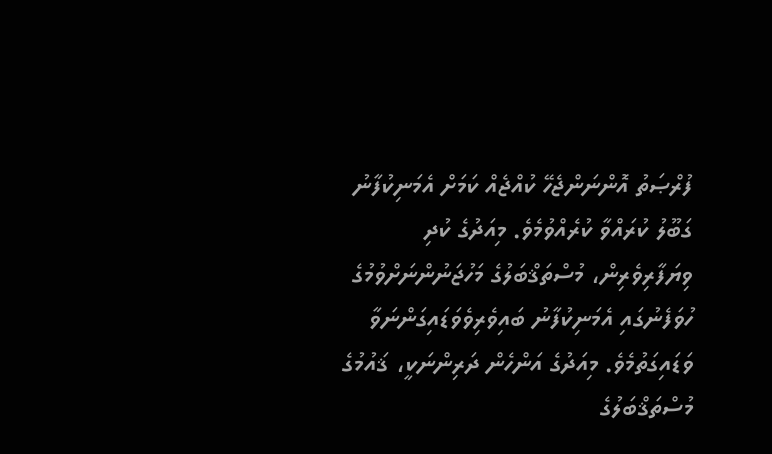ފުރްޞަތު އޮންނަންޖެހޭ ކުއްޖެއް ކަމަށް އެމަނިކުފާނު ގަބޫލު ކުރައްވާ ކުރެއްވުމެވެ. މިއަދުގެ ކުދި ވިޔަފާރިވެރިން، މުސްތަޤްބަލުގެ މަހުޖަނުންނަށްވުމުގެ ހުވަފެނުގައި އެމަނިކުފާނު ބައިވެރިވެވަޑައިގަންނަވާ ވަޑައިގަތުމެވެ. މިއަދުގެ އަންހެން ދަރިންނަކީ، ޤައުމުގެ މުސްތަޤްބަލުގެ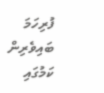ފުރިހަމަ ބައިވެރިން ކަމުގައި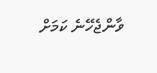ވާންޖެހޭނެ ކަމަށް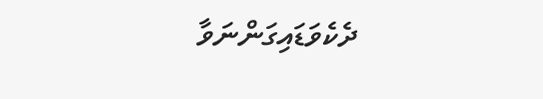ދެކެވަޑައިގަންނަވާ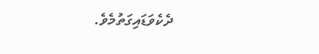ދެކެވަޑައިގަތުމެވެ.